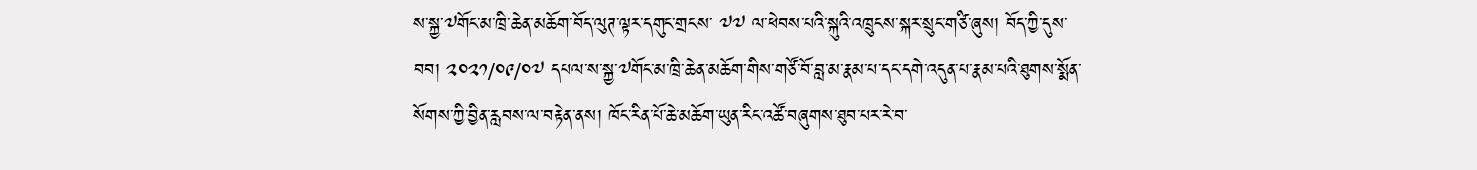ས་སྐྱ་༧གོང་མ་ཁྲི་ཆེན་མཆོག་བོད་ལུཊ་ལྟར་དགུང་གྲངས་ ༧༧ ལ་ཕེབས་པའི་སྐུའི་འཁྲུངས་སྐར་སྲུང་གཙི་ཞུས། བོད་ཀྱི་དུས་བབ། ༢༠༢༡/༠༩/༠༧ དཔལ་ས་སྐྱ་༧གོང་མ་ཁྲི་ཆེན་མཆོག་གིས་གཙོ་བོ་བླ་མ་རྣམ་པ་དང་དགེ་འདུན་པ་རྣམ་པའི་ཐུགས་སྨོན་སོགས་ཀྱི་བྱིན་རླབས་ལ་བརྟེན་ནས། ཁོང་རིན་པོ་ཆེ་མཆོག་ཡུན་རིང་འཚོ་བཞུགས་ཐུབ་པར་རེ་བ་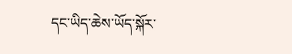དང་ཡིད་ཆེས་ཡོད་སྐོར་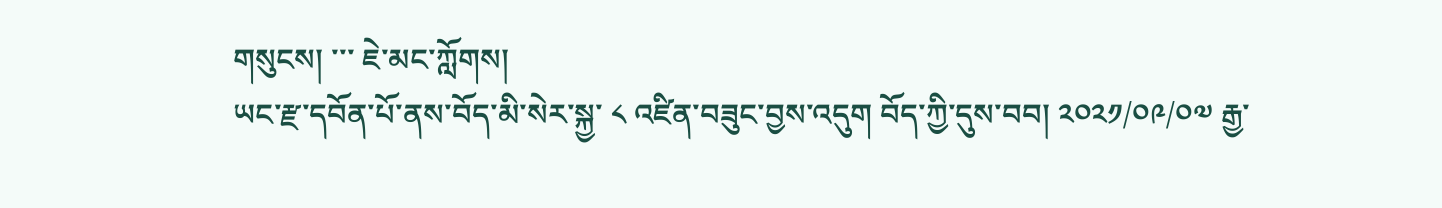གསུངས། ་་་ ཇེ་མང་ཀློགས།
ཡང་རྫ་དབོན་པོ་ནས་བོད་མི་སེར་སྐྱ་ ༨ འཛིན་བཟུང་བྱས་འདུག བོད་ཀྱི་དུས་བབ། ༢༠༢༡/༠༩/༠༧ རྒྱ་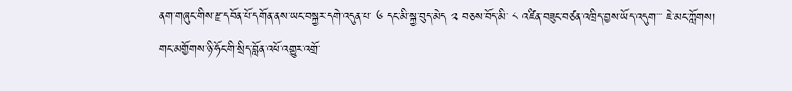ནག་གཞུང་གིས་རྫ་དབོན་པོ་དགོན་ནས་ཡང་བསྐྱར་དགེ་འདུན་པ་ ༦ དང་མི་སྐྱ་བུད་མེད ༢ བཅས་བོད་མི་ ༨ འཛིན་བཟུང་བཙན་འཁྲིད་བྱས་ཡོད་འདུག་་་ ཇེ་མང་ཀློགས།
གང་མགྱོགས་ཉི་ཧོང་གི་སྲིད་བློན་འཕོ་འགྱུར་འགྲོ་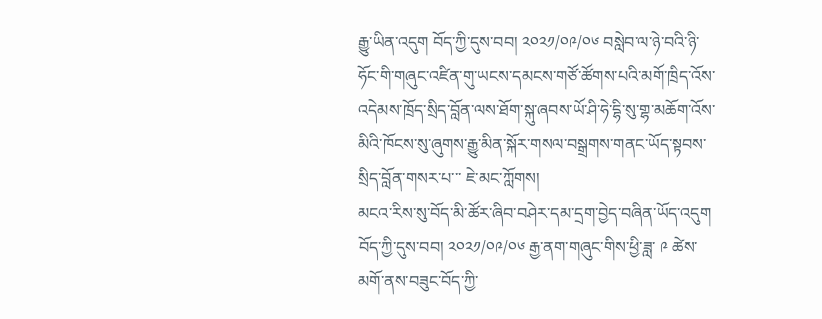རྒྱུ་ཡིན་འདུག བོད་ཀྱི་དུས་བབ། ༢༠༢༡/༠༩/༠༦ བསླེབ་ལ་ཉེ་བའི་ཉི་ཧོང་གི་གཞུང་འཛིན་གུ་ཡངས་དམངས་གཙོ་ཚོགས་པའི་མགོ་ཁྲིད་འོས་འདེམས་ཁྲོད་སྲིད་བློན་ལས་ཐོག་སྐུ་ཞབས་ཡོ་ཤི་ཧེ་དྷི་སུ་གྷ་མཆོག་འོས་མིའི་ཁོངས་སུ་ཞུགས་རྒྱུ་མིན་སྐོར་གསལ་བསྒྲགས་གནང་ཡོད་སྟབས་སྲིད་བློན་གསར་པ་་་ ཇེ་མང་ཀློགས།
མངའ་རིས་སུ་བོད་མི་ཚོར་ཞིབ་བཤེར་དམ་དྲག་བྱེད་བཞིན་ཡོད་འདུག བོད་ཀྱི་དུས་བབ། ༢༠༢༡/༠༩/༠༦ རྒྱ་ནག་གཞུང་གིས་ཕྱི་ཟླ་ ༩ ཚེས་མགོ་ནས་བཟུང་བོད་ཀྱི་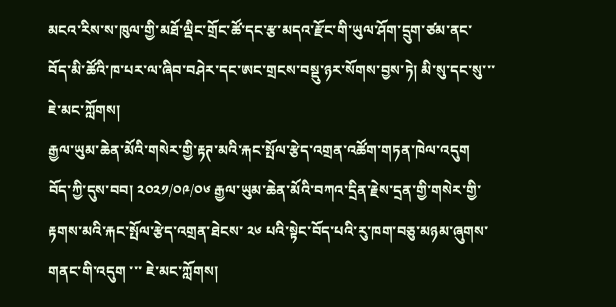མངའ་རིས་ས་ཁུལ་གྱི་མཐོ་ལྡིང་གྲོང་ཚོ་དང་རྩ་མདའ་རྫོང་གི་ཡུལ་ཤོག་དྲུག་ཙམ་ནང་བོད་མི་ཚོའི་ཁ་པར་ལ་ཞིབ་བཤེར་དང་ཨང་གྲངས་བསྡུ་ཉར་སོགས་བྱས་ཏེ། མི་སུ་དང་སུ་་་ ཇེ་མང་ཀློགས།
རྒྱལ་ཡུམ་ཆེན་མོའི་གསེར་གྱི་རྟཊ་མའི་རྐང་སྤོལ་རྩེད་འགྲན་འཚོག་གཏན་ཁེལ་འདུག བོད་ཀྱི་དུས་བབ། ༢༠༢༡/༠༩/༠༦ རྒྱལ་ཡུམ་ཆེན་མོའི་བཀའ་དྲིན་རྗེས་དྲན་གྱི་གསེར་གྱི་རྟགས་མའི་རྐང་སྤོལ་རྩེད་འགྲན་ཐེངས་ ༢༦ པའི་སྟེང་བོད་པའི་རུ་ཁག་བཅུ་མཉམ་ཞུགས་གནང་གི་འདུག ་་་ ཇེ་མང་ཀློགས།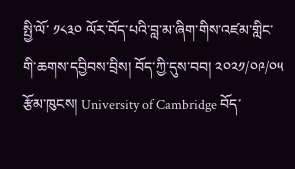སྤྱི་ལོ་ ༡༨༣༠ ལོར་བོད་པའི་བླ་མ་ཞིག་གིས་འཛམ་གླིང་གི་ཆགས་དབྱིབས་བྲིས། བོད་ཀྱི་དུས་བབ། ༢༠༢༡/༠༩/༠༥ རྩོམ་ཁུངས། University of Cambridge བོད་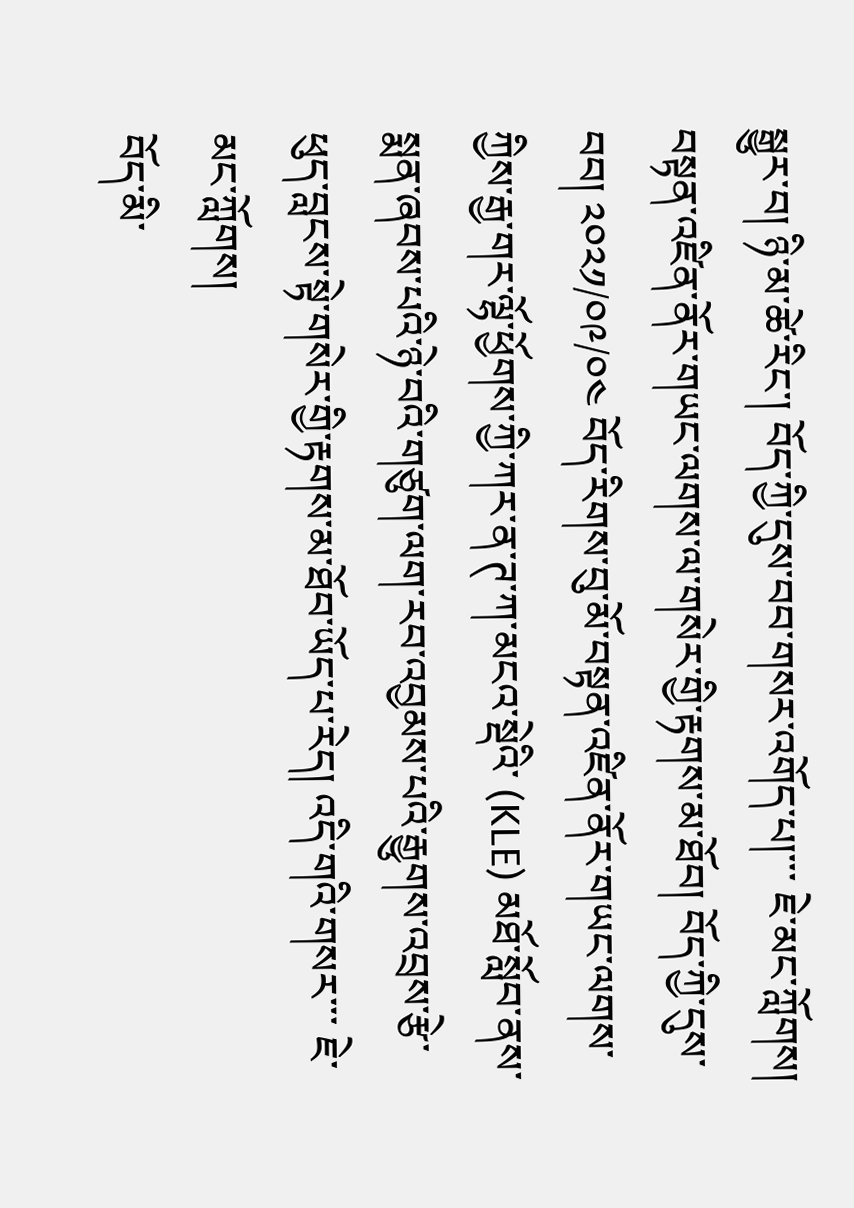སྒྱུར་བ། ཉི་མ་ཚེ་རིང་། བོད་ཀྱི་དུས་བབ་གསར་འགོད་པ།་་་ ཇེ་མང་ཀློགས།
བསྟན་འཛིན་ནོར་གཡང་ལགས་ལ་གསེར་གྱི་རྟགས་མ་ཐོབ། བོད་ཀྱི་དུས་བབ། ༢༠༢༡/༠༩/༠༤ བོད་རིགས་བུ་མོ་བསྟན་འཛིན་ནོར་གཡང་ལགས་ཀྱིས་རྒྱ་གར་ལྷོ་ཕྱོགས་ཀྱི་ཀར་ན་ཊ་ཀ་མངའ་སྡེའི་ (KLE) མཐོ་སློབ་ནས་སྨན་ཞབས་པའི་ཉེ་བའི་གཙུག་ལག་རབ་འབྱམས་པའི་རྒྱུགས་འབྲས་རྩེ་ཕུད་བླངས་སྟེ་གསེར་གྱི་རྟགས་མ་ཐོབ་ཡོད་པ་རེད། འདི་གའི་གསར་་་ ཇེ་མང་ཀློགས།
བོད་མི་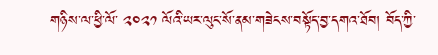གཉིས་ལ་ཕྱི་ལོ་ ༢༠༢༡ ལོའི་ཡར་ལུང་སོ་ནམ་གཟེངས་བསྟོད་བྱ་དགའ་ཐོབ། བོད་ཀྱི་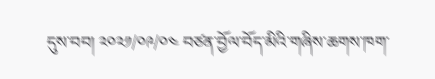དུས་བབ། ༢༠༢༡/༠༩/༠༤ བཙན་བྱོལ་བོད་མིའི་གཞིས་ཆགས་ཁག་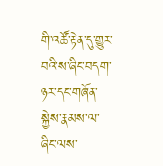གི་འཚོ་རྟེན་དུ་གྱུར་བའི་ས་ཞིང་བདག་ཉར་དང་གཞོན་སྐྱེས་རྣམས་ལ་ཞིང་ལས་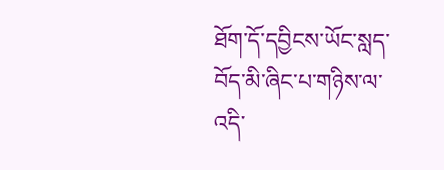ཐོག་དོ་དབྱིངས་ཡོང་སླད་བོད་མི་ཞིང་པ་གཉིས་ལ་འདི་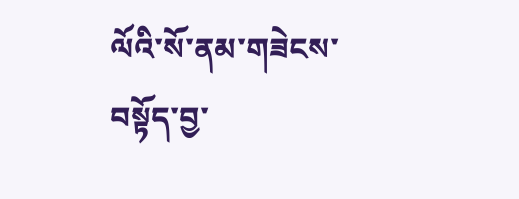ལོའི་སོ་ནམ་གཟེངས་བསྟོད་བྱ་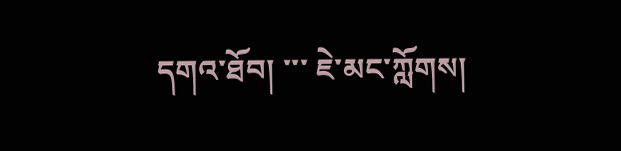དགའ་ཐོབ། ་་་ ཇེ་མང་ཀློགས།